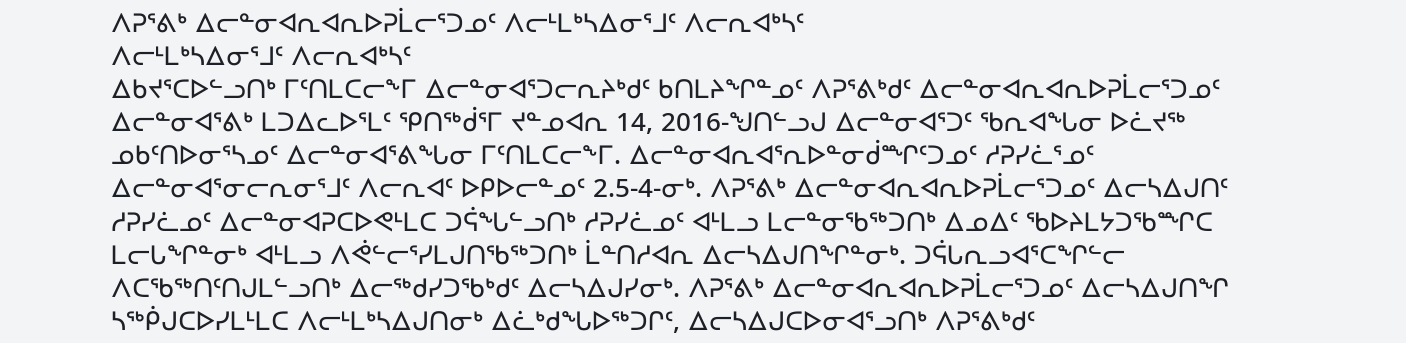ᐱᕈᕐᕕᒃ ᐃᓕᓐᓂᐊᕆᐊᕆᐅᕈᒫᓕᕐᑐᓄᑦ ᐱᓕᒻᒪᒃᓴᐃᓂᕐᒧᑦ ᐱᓕᕆᐊᒃᓴᑦ
ᐱᓕᒻᒪᒃᓴᐃᓂᕐᒧᑦ ᐱᓕᕆᐊᒃᓴᑦ
ᐃᑲᔪᕐᑕᐅᓪᓗᑎᒃ ᒥᑦᑎᒪᑕᓕᖕᒥ ᐃᓕᓐᓂᐊᕐᑐᓕᕆᔨᒃᑯᑦ ᑲᑎᒪᔨᖏᓐᓄᑦ ᐱᕈᕐᕕᒃᑯᑦ ᐃᓕᓐᓂᐊᕆᐊᕆᐅᕈᒫᓕᕐᑐᓄᑦ ᐃᓕᓐᓂᐊᕐᕕᒃ ᒪᑐᐃᓚᐅᕐᒪᑦ ᕿᑎᖅᑰᕐᒥ ᔪᓐᓄᐊᕆ 14, 2016-ᖑᑎᓪᓗᒍ ᐃᓕᓐᓂᐊᕐᑐᑦ ᖃᕆᐊᖓᓂ ᐅᓛᔪᖅ ᓄᑲᑦᑎᐅᓂᕐᓴᓄᑦ ᐃᓕᓐᓂᐊᕐᕕᖓᓂ ᒥᑦᑎᒪᑕᓕᖕᒥ. ᐃᓕᓐᓂᐊᕆᐊᕐᕆᐅᓐᓂᑰᙱᑦᑐᓄᑦ ᓱᕈᓯᓛᕐᓄᑦ ᐃᓕᓐᓂᐊᕐᓂᓕᕆᓂᕐᒧᑦ ᐱᓕᕆᐊᑦ ᐅᑭᐅᓕᓐᓄᑦ 2.5-4-ᓂᒃ. ᐱᕈᕐᕕᒃ ᐃᓕᓐᓂᐊᕆᐊᕆᐅᕈᒫᓕᕐᑐᓄᑦ ᐃᓕᓴᐃᒍᑎᑦ ᓱᕈᓯᓛᓄᑦ ᐃᓕᓐᓂᐊᕈᑕᐅᕙᒻᒪᑕ ᑐᕌᖓᓪᓗᑎᒃ ᓱᕈᓯᓛᓄᑦ ᐊᒻᒪᓗ ᒪᓕᓐᓂᖃᖅᑐᑎᒃ ᐃᓄᐃᑦ ᖃᐅᔨᒪᔭᑐᖃᙱᑕ ᒪᓕᒐᖏᓐᓂᒃ ᐊᒻᒪᓗ ᐱᕚᓪᓕᕐᓯᒪᒍᑎᖃᖅᑐᑎᒃ ᒫᓐᑎᓱᐊᕆ ᐃᓕᓴᐃᒍᑎᖏᓐᓂᒃ. ᑐᕌᒐᕆᓗᐊᕐᑕᖏᓪᓕ ᐱᑕᖃᖅᑎᑦᑎᒍᒪᓪᓗᑎᒃ ᐃᓕᖅᑯᓯᑐᖃᒃᑯᑦ ᐃᓕᓴᐃᒍᓯᓂᒃ. ᐱᕈᕐᕕᒃ ᐃᓕᓐᓂᐊᕆᐊᕆᐅᕈᒫᓕᕐᑐᓄᑦ ᐃᓕᓴᐃᒍᑎᖏ ᓴᖅᑮᒍᑕᐅᓯᒪᒻᒪᑕ ᐱᓕᒻᒪᒃᓴᐃᒍᑎᓂᒃ ᐃᓛᒃᑯᖓᐅᖅᑐᒋᑦ, ᐃᓕᓴᐃᒍᑕᐅᓂᐊᕐᓗᑎᒃ ᐱᕈᕐᕕᒃᑯᑦ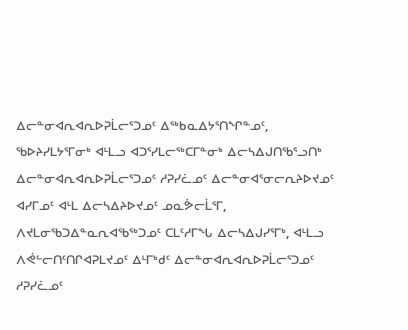ᐃᓕᓐᓂᐊᕆᐊᕆᐅᕈᒫᓕᕐᑐᓄᑦ ᐃᖅᑲᓇᐃᔭᕐᑎᖏᓐᓄᑦ, ᖃᐅᔨᓯᒪᔭᕐᒥᓂᒃ ᐊᒻᒪᓗ ᐊᑐᕐᓯᒪᓕᖅᑕᒥᓐᓂᒃ ᐃᓕᓴᐃᒍᑎᖃᕐᓗᑎᒃ ᐃᓕᓐᓂᐊᕆᐊᕆᐅᕈᒫᓕᕐᑐᓄᑦ ᓱᕈᓯᓛᓄᑦ ᐃᓕᓐᓂᐊᕐᓂᓕᕆᔨᐅᔪᓄᑦ ᐊᓯᒥᓄᑦ ᐊᒻᒪ ᐃᓕᓴᐃᔨᐅᔪᓄᑦ ᓄᓇᕘᓕᒫᕐᒥ, ᐱᔪᒪᓂᖃᑐᐃᓐᓇᕆᐊᖃᖅᑐᓄᑦ ᑕᒪᑦᓱᒥᖓ ᐃᓕᓴᐃᒍᓯᕐᒥᒃ, ᐊᒻᒪᓗ ᐱᕚᓪᓕᑎᑦᑎᒋᐊᕈᒪᔪᓄᑦ ᐃᒻᒥᒃᑯᑦ ᐃᓕᓐᓂᐊᕆᐊᕆᐅᕈᒫᓕᕐᑐᓄᑦ ᓱᕈᓯᓛᓄᑦ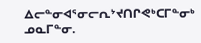ᐃᓕᓐᓂᐊᕐᓂᓕᕆᔾᔪᑎᒋᕙᒃᑕᒥᓐᓂᒃ ᓄᓇᒥᓐᓂ.